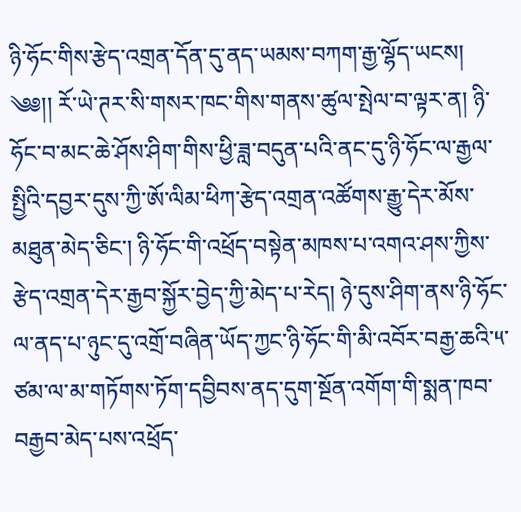ཉི་ཧོང་གིས་རྩེད་འགྲན་དོན་དུ་ནད་ཡམས་བཀག་རྒྱ་ལྷོད་ཡངས།
༄༅།། རོ་ཡེ་ཊར་སི་གསར་ཁང་གིས་གནས་ཚུལ་སྤེལ་བ་ལྟར་ན། ཉི་ཧོང་བ་མང་ཆེ་ཤོས་ཤིག་གིས་ཕྱི་ཟླ་བདུན་པའི་ནང་དུ་ཉི་ཧོང་ལ་རྒྱལ་སྤྱིའི་དབྱར་དུས་ཀྱི་ཨོ་ལིམ་ཕིཀ་རྩེད་འགྲན་འཚོགས་རྒྱུ་དེར་མོས་མཐུན་མེད་ཅིང་། ཉི་ཧོང་གི་འཕྲོད་བསྟེན་མཁས་པ་འགའ་ཤས་ཀྱིས་རྩེད་འགྲན་དེར་རྒྱབ་སྐྱོར་བྱེད་ཀྱི་མེད་པ་རེད། ཉེ་དུས་ཤིག་ནས་ཉི་ཧོང་ལ་ནད་པ་ཉུང་དུ་འགྲོ་བཞིན་ཡོད་ཀྱང་ཉི་ཧོང་གི་མི་འབོར་བརྒྱ་ཆའི་༥་ཙམ་ལ་མ་གཏོགས་ཏོག་དབྱིབས་ནད་དུག་སྔོན་འགོག་གི་སྨན་ཁབ་བརྒྱབ་མེད་པས་འཕྲོད་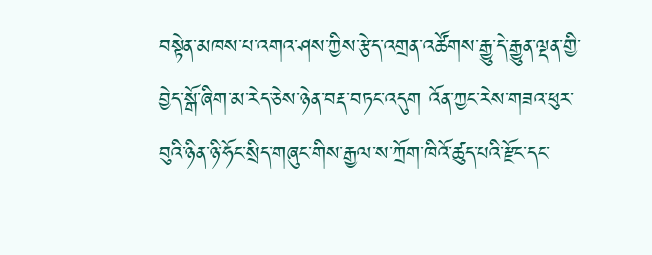བསྟེན་མཁས་པ་འགའ་ཤས་ཀྱིས་རྩེད་འགྲན་འཚོགས་རྒྱུ་དེ་རྒྱུན་ལྡན་གྱི་བྱེད་སྒོ་ཞིག་མ་རེད་ཅེས་ཉེན་བརྡ་བཏང་འདུག འོན་ཀྱང་རེས་གཟའ་ཕུར་བུའི་ཉིན་ཉི་ཧོང་སྲིད་གཞུང་གིས་རྒྱལ་ས་ཀྲོག་ཁིའོ་ཚུད་པའི་རྫོང་དང་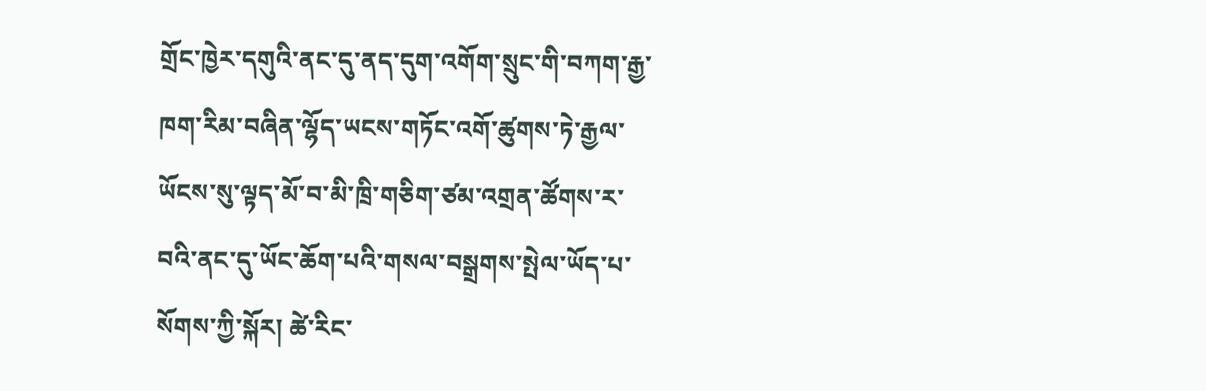གྲོང་ཁྱེར་དགུའི་ནང་དུ་ནད་དུག་འགོག་སྲུང་གི་བཀག་རྒྱ་ཁག་རིམ་བཞིན་ལྷོད་ཡངས་གཏོང་འགོ་ཚུགས་ཏེ་རྒྱལ་ཡོངས་སུ་ལྟད་མོ་བ་མི་ཁྲི་གཅིག་ཙམ་འགྲན་ཚོགས་ར་བའི་ནང་དུ་ཡོང་ཆོག་པའི་གསལ་བསྒྲགས་སྤེལ་ཡོད་པ་སོགས་ཀྱི་སྐོར། ཚེ་རིང་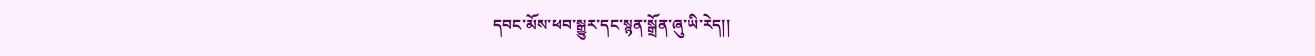དབང་མོས་ཕབ་སྒྱུར་དང་སྙན་སྒྲོན་ཞུ་ཡི་རེད།།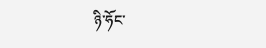ཉི་ཧོང་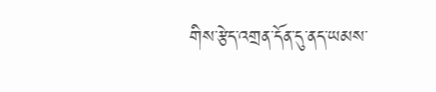གིས་རྩེད་འགྲན་དོན་དུ་ནད་ཡམས་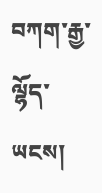བཀག་རྒྱ་ལྷོད་ཡངས།